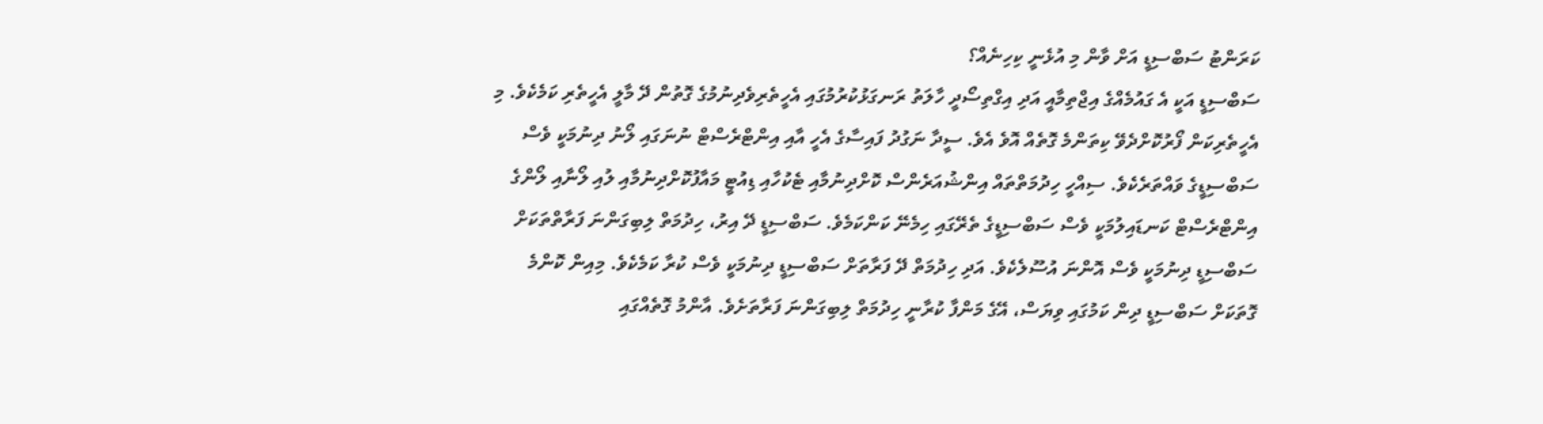ކަރަންޓު ސަބްސިޑީ އަށް ވާން މި އުޅެނީ ކިހިނެއް؟
ސަބްސިޑީ އަކީ އެ ގައުމެއްގެ އިޖްތިމާއީ އަދި އިގްތިސޯދީ ހާލަތު ރަނގަޅުކުރުމުގައި އެހީތެރިވެދިނުމުގެ ގޮތުން ދޭ މާލީ އެހީތެރި ކަމެކެވެ. މި އެހީތެރިކަން ފޯރުކޮށްދެވޭ ކިތަންމެ ގޮތެއް އޮވެ އެވެ. ސީދާ ނަގުދު ފައިސާގެ އެހީ އާއި އިންޓްރެސްޓް ނުނަގައި ލޯނު ދިނުމަކީ ވެސް ސަބްސިޑީގެ ވައްތަރެކެވެ. ސިއްހީ ހިދުމަތްތައް އިންޝުއަރެންސް ކޮށްދިނުމާއި ޓެކުހާއި ޑިއުޓީ މައާފުކޮށްދިނުމާއި ލުއި ލޯނާއި ލޯންގެ އިންޓްރެސްޓް ކަނޑައިލުމަކީ ވެސް ސަބްސިޑީގެ ތެރޭގައި ހިމެނޭ ކަންކަމެވެ. ސަބްސިޑީ ދޭ އިރު، ހިދުމަތް ލިބިގަންނަ ފަރާތްތަކަށް ސަބްސިޑީ ދިނުމަކީ ވެސް އޮންނަ އުސޫލެކެވެ. އަދި ހިދުމަތް ދޭ ފަރާތަށް ސަބްސިޑީ ދިނުމަކީ ވެސް ކުރާ ކަމެކެވެ. މިއިން ކޮންމެ ގޮތަކަށް ސަބްސިޑީ ދިން ކަމުގައި ވިޔަސް، އޭގެ މަންފާ ކުރާނީ ހިދުމަތް ލިބިގަންނަ ފަރާތަށެވެ. އާންމު ގޮތެއްގައި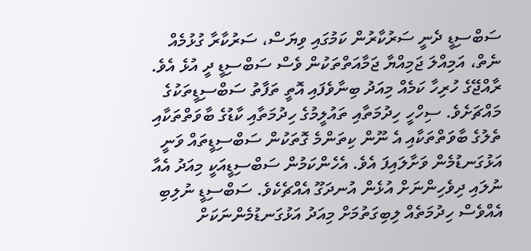ސަބްސިޑީ ދެނީ ސަރުކާރުން ކަމުގައި ވިޔަސް، ސަރުކާރާ ގުޅުމެއް ނެތް، އަމިއްލަ ޖަމިއްޔާ ޖަމާއަތްތަކުން ވެސް ސަބްސިޑީ ދީ އުޅެ އެވެ. ރާއްޖޭގެ ހުރިހާ ކަމެއް މިއަދު ބިނާވެފައި އޮތީ ތަފާތު ސަބްސިޑީތަކުގެ މައްޗަށެވެ. ސިހްހީ ހިދުމަތާއި ތައުލީމުގެ ހިދުމަތާއި ކާޑުގެ ބާވަތްތަކާއި ތެލުގެ ބާވަތްތަކާއި އެ ނޫން ކިތަންމެ ގޮތަކުން ސަބްސިޑީތައް ވަނީ އަޅުގަނޑުމެން ވަށާލައިފަ އެވެ. އެހެންކަމުން ސަބްސިޑީއަކީ މިއަދު އެއާ ނުލައި ދިވެހިންނަށް އުޅެން އުނދަގޫ އެއްޗެކެވެ. ސަބްސިޑީ ނުލިބި އެއްވެސް ހިދުމަތެއް ލިބިގަތުމަށް މިއަދު އަޅުގަނޑުމެންނަކަށް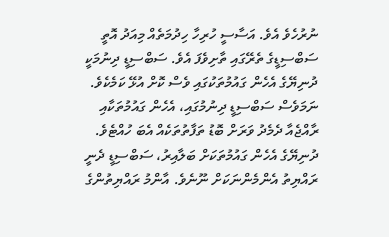ނުރުހެވެ އެވެ. އަސާސީ ހުރިހާ ހިދުމަތެއް މިއަދު އޮތީ ސަބްސިޑީގެ ތެރޭގައި ތާށިވެފަ އެވެ. ސަބްސިޑީ ދިނުމަކީ ދުނިޔޭގެ އެހެން ގައުމުތަކުގައި ވެސް ކޮށް އުޅޭ ކަމެކެވެ. ނަމަވެސް ސަބްސިޑީ ދިނުމުގައި، އެހެން ގައުމުތަކާއި ރާއްޖެއާ ދެމެދު ވަރަށް ބޮޑު ތަފާތުތަކެއް އެބަ ހުއްޓެވެ. ދުނިޔޭގެ އެހެން ގައުމުތަކަށް ބަލާއިރު، ސަބްސިޑީ ދެނީ ރައްޔިތު އެންމެންނަކަށް ނޫނެވެ. އާންމު ރައްޔިތުންގެ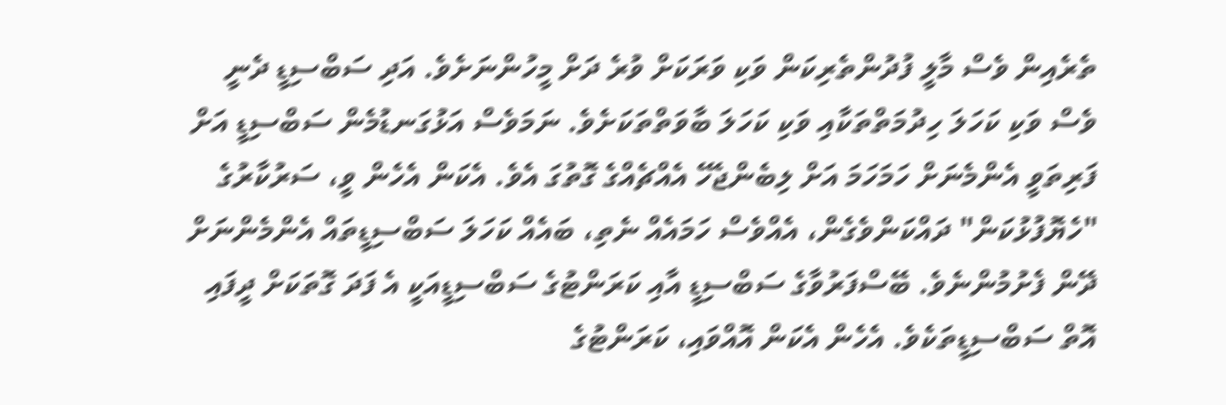ތެރެއިން ވެސް މާލީ ފުދުންތެރިކަން ވަކި ވަރަކަށް ވުރެ ދަށް މީހުންނަށެވެ. އަދި ސަބްސިޑީ ދެނީ ވެސް ވަކި ކަހަލަ ހިދުމަތްތަކާއި ވަކި ކަހަލަ ބާވަތްތަކަށެވެ. ނަމަވެސް އަޅުގަނޑުމެން ސަބްސިޑީ އަށް ފަރިތަވީ އެންމެނަށް ހަމަހަމަ އަށް ލިބެންޖެހޭ އެއްޗެއްގެ ގޮތުގަ އެވެ. އެކަން އެހެން ވީ، ސަރުކާރުގެ "ހެޔޮފުޅުކަން" ދައްކަންވެގެން، އެއްވެސް ހަމައެއް ނެތި، ބައެއް ކަހަލަ ސަބްސިޑީތައް އެންމެންނަށް ދޭން ފެށުމުންނެވެ. ބޭސްފަރުވާގެ ސަބްސިޑީ އާއި ކަރަންޓުގެ ސަބްސިޑީއަކީ އެ ފަދަ ގޮތަކަށް ދީފައި އޮތް ސަބްސިޑީތަކެވެ. އެހެން އެކަން އޮއްވައި، ކަރަންޓުގެ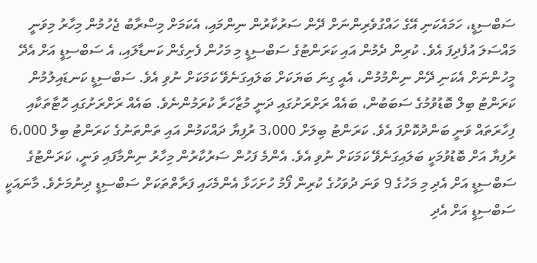ސަބްސިޑީ، ހަމައެކަނި އޭގެ ހައްގުވެރިންނަށް ދޭން ސަރުކާރުން ނިންމައި، އެކަމަށް މިސްރާބު ޖެހުމުން މިހާރު މިވަނީ މައްސަލަ އުފެދިފަ އެވެ. ކުރިން ދެމުން އައި ކަރަންޓުގެ ސަބްސިޑީ މި މަހުން ފެށިގެން ކަނޑާލައި، އެ ސަބްސިޑީ އަށް އެދޭ މީހުންނަށް އެކަނި ދޭން ނިންމުމުން، އެއީ ގިނަ ބަޔަކަށް ބަލައިގަނެވޭ ކަމަކަށް ނުވި އެވެ. ސަބްސިޑީ ކަނޑައިލުމުން ކަރަންޓު ބިލް ބޮޑުވުމުގެ ސަބަބުން، ބައެއް ރަށްރަށުގައި ދަނީ މުޒާހަރާ ކުރަމުންނެވެ. ބައެއް ރަށްރަށުގައި ހޮޓާތަކާއި ފިހާރަތައް ވަނީ ބަންދުކޮށްފަ އެވެ. ކަރަންޓު ބިލަށް 3،000 ރުފިޔާ ދައްކަމުން އައި ތަންތަނުގެ ކަރަންޓު ބިލް 6،000 ރުފިޔާ އަށް ބޮޑުވުމަކީ ބަލައިގަނެވޭ ކަމަކަށް ނުވި އެވެ. އެންމެ ފަހުން ސަރުކާރުން މިހާރު ނިންމާފައި ވަނީ، ކަރަންޓުގެ ސަބްސިޑީ އަށް އެދި މި މަހުގެ 9 ވަނަ ދުވަހުގެ ކުރިން ފޯމު ހުށަހަޅާ އެންމެހައި ފަރާތްތަކަށް ސަބްސިޑީ ދިނުމަށެވެ. މާނައަކީ ސަބްސިޑީ އަށް އެދި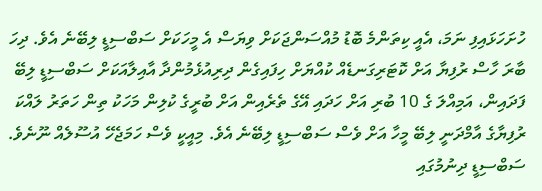ހުށަހަޅައިފި ނަމަ، އެއީ ކިތަންމެ ބޮޑު މުއްސަންޖަކަށް ވިޔަސް އެ މީހަކަށް ސަބްސިޑީ ލިބޭނެ އެވެ. ދިހަ ބާރަ ހާސް ރުފިޔާ އަށް ކޮޓަރިގަނޑެއް ކުއްޔަށް ހިފައިގެން ދިރިއުޅެމުންދާ އާއިލާއަކަށް ސަބްސިޑީ ލިބޭ ފަދައިން، އަމިއްލަ ގެ 10 ބުރި އަށް ހަދައި އޭގެ ތެރެއިން އަށް ބުރީގެ ކުލިން މަހަކު ތިން ހަތަރު ލައްކަ ރުފިޔާގެ އާމްދަނީ ލިބޭ މީހާ އަށް ވެސް ސަބްސިޑީ ލިބޭނެ އެވެ. މިއީކީ ވެސް ހަމަޖެހޭ އުސޫލެއް ނޫނެވެ. ސަބްސިޑީ ދިނުމުގައި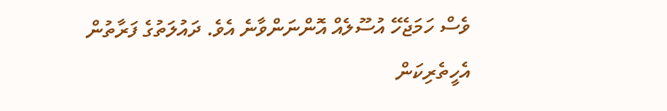ވެސް ހަމަޖެހޭ އުސޫލެއް އޮންނަންވާނެ އެވެ. ދައުލަތުގެ ފަރާތުން އެހީތެރިކަން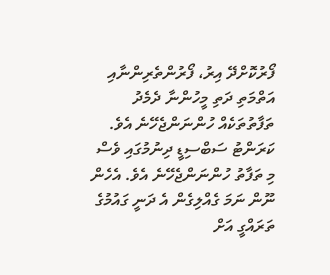ފޯރުކޮށްދޭ އިރު، ފޯރުންތެރިންނާއި އަތްމަތި ދަތި މީހުންނާ ދެމެދު ތަފާތުތަކެއް ހުންނަންޖެހޭނެ އެވެ. ކަރަންޓު ސަބްސިޑީ ދިނުމުގައި ވެސް މި ތަފާތު ހުންނަންޖެހޭނެ އެވެ. އެހެން ނޫން ނަމަ ގެއްލިގެން އެ ދަނީ ގައުމުގެ ތަރައްގީ އަށް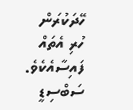ހޭދަކުރަން ހުރި އެތައް ފައިސާއެކެވެ. ސަބްސިޑީ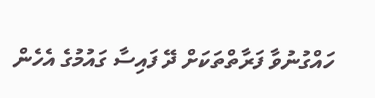ހައްގުނުވާ ފަރާތްތަކަށް ދޭ ފައިސާ ގައުމުގެ އެހެން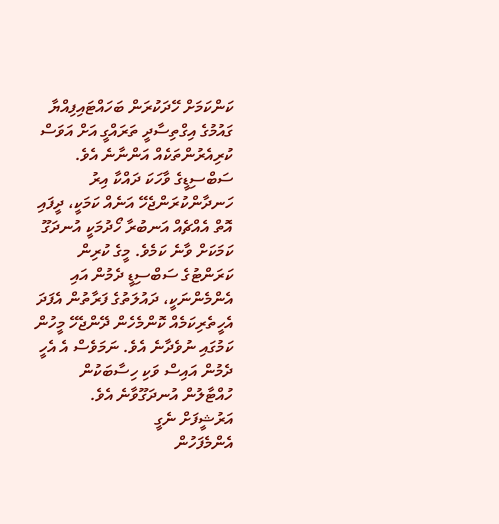ކަންކަމަށް ހޭދަކުރަން ބަހައްޓައިފިއްޔާ ގައުމުގެ އިގްތިސާދީ ތަރައްގީ އަށް އަވަސް ކުރިއެރުންތަކެއް އަންނާނެ އެވެ. ސަބްސިޑީގެ ވާހަކަ ދައްކާ އިރު ހަނދާންކުރަންޖެހޭ އަނެއް ކަމަކީ، ދީފައި އޮތް އެއްޗެއް އަނބުރާ ހޯދުމަކީ އުނދަގޫ ކަމަކަށް ވާނެ ކަމެވެ. މީގެ ކުރިން ކަރަންޓުގެ ސަބްސިޑީ ދެމުން އައި އެންމެންނަކީ، ދައުލަތުގެ ފަރާތުން އެފަދަ އެހީތެރިކަމެއް ކޮންމެހެން ދޭންޖެހޭ މީހުން ކަމުގައި ނުވެދާނެ އެވެ. ނަމަވެސް އެ އެހީ ދެމުން އައިސް ވަކި ހިސާބަކުން ހުއްޓާލުން އުނދަގޫވާނެ އެވެ.
އަރުޝީފަށް ނެގީ
އެންމެފަހުން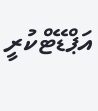އަޕްޑޭޓްކުރީ